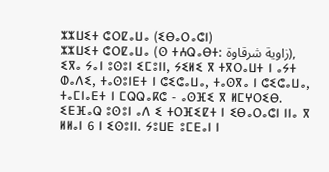ⵣⵣⵡⵉⵜ ⵛⵔⵇⴰⵡⴰ (ⵉⴱⴰⵔⴰⵛⵏ)
ⵣⵣⵡⵉⵜ ⵛⵔⵇⴰⵡⴰ (ⵙ ⵜⵄⵕⴰⴱⵜ: زاوية شرقاوة), ⵉⴳⴰ ⵢⴰⵏ ⵓⵙⵓⵏ ⵉⵎⵓⵏⵏ, ⵢⵉⵍⵉ ⴳ ⵜⴳⵔⴰⵡⵜ ⵏ ⴰⵢⵜ ⵀⴰⴷⵉ, ⵜⴰⵙⵓⵏⴹⵜ ⵏ ⵛⵉⵛⴰⵡⴰ, ⵜⴰⵙⴳⴰ ⵏ ⵛⵉⵛⴰⵡⴰ, ⵜⴰⵎⵏⴰⴹⵜ ⵏ ⵎⵕⵕⴰⴽⵛ - ⴰⵙⴼⵉ ⴳ ⵍⵎⵖⵔⵉⴱ. ⵉⴹⴼⴰⵕ ⵓⵙⵓⵏ ⴰⴷ ⵉ ⵜⵔⴼⵉⵇⵜ ⵏ ⵉⴱⴰⵔⴰⵛⵏ ⵏⵏⴰ ⴳ ⵍⵍⴰⵏ 6 ⵏ ⵉⵙⵓⵏⵏ. ⵢⵓⵡⴹ ⵓⵎⴹⴰⵏ ⵏ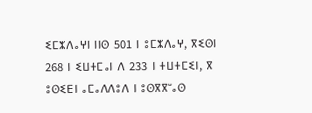ⵉⵎⵣⴷⴰⵖⵏ ⵏⵏⵙ 501 ⵏ ⵓⵎⵣⴷⴰⵖ, ⴳⵉⵙⵏ 268 ⵏ ⵉⵡⵜⵎⴰⵏ ⴷ 233 ⵏ ⵜⵡⵜⵎⵉⵏ, ⴳ ⵓⵙⵉⴹⵏ ⴰⵎⴰⴷⴷⵓⴷ ⵏ ⵓⵙⴳⴳⵯⴰⵙ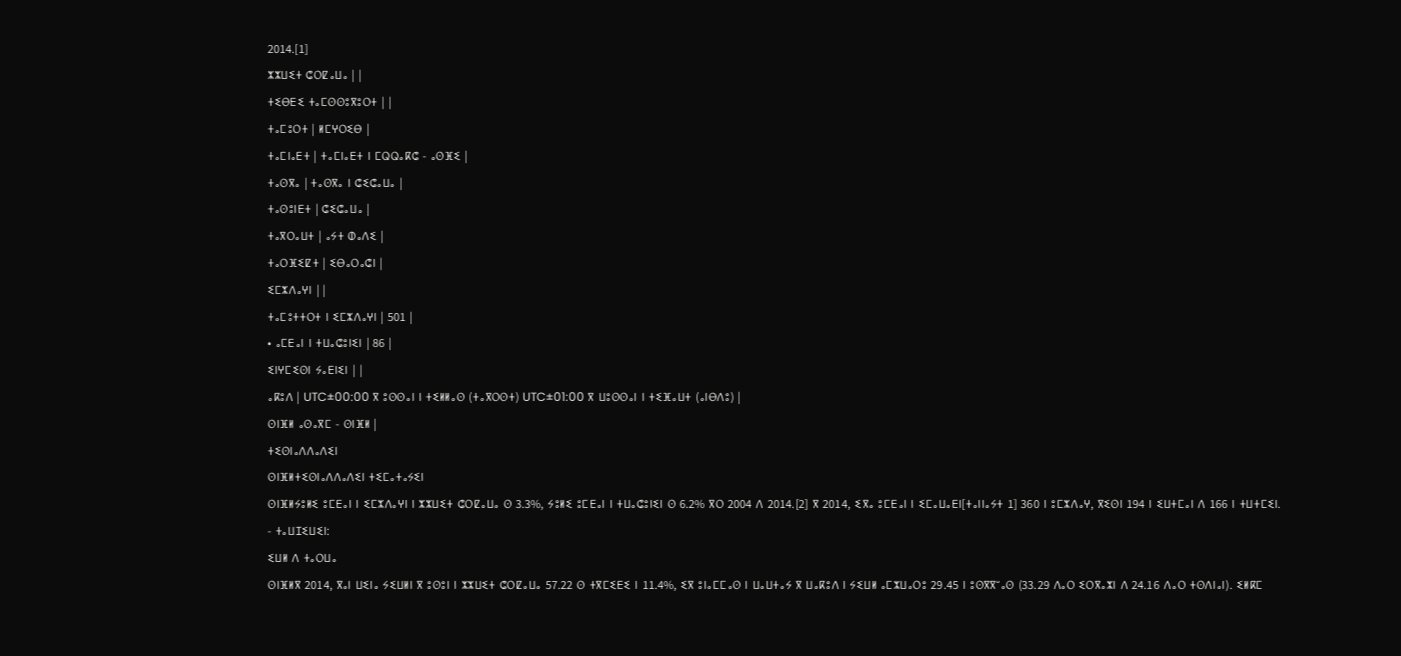2014.[1]
ⵣⵣⵡⵉⵜ ⵛⵔⵇⴰⵡⴰ | |
ⵜⵉⴱⴹⵉ ⵜⴰⵎⵙⵙⵓⴳⵓⵔⵜ | |
ⵜⴰⵎⵓⵔⵜ | ⵍⵎⵖⵔⵉⴱ |
ⵜⴰⵎⵏⴰⴹⵜ | ⵜⴰⵎⵏⴰⴹⵜ ⵏ ⵎⵕⵕⴰⴽⵛ - ⴰⵙⴼⵉ |
ⵜⴰⵙⴳⴰ | ⵜⴰⵙⴳⴰ ⵏ ⵛⵉⵛⴰⵡⴰ |
ⵜⴰⵙⵓⵏⴹⵜ | ⵛⵉⵛⴰⵡⴰ |
ⵜⴰⴳⵔⴰⵡⵜ | ⴰⵢⵜ ⵀⴰⴷⵉ |
ⵜⴰⵔⴼⵉⵇⵜ | ⵉⴱⴰⵔⴰⵛⵏ |
ⵉⵎⵣⴷⴰⵖⵏ | |
ⵜⴰⵎⵓⵜⵜⵔⵜ ⵏ ⵉⵎⵣⴷⴰⵖⵏ | 501 |
• ⴰⵎⴹⴰⵏ ⵏ ⵜⵡⴰⵛⵓⵏⵉⵏ | 86 |
ⵉⵏⵖⵎⵉⵙⵏ ⵢⴰⴹⵏⵉⵏ | |
ⴰⴽⵓⴷ | UTC±00:00 ⴳ ⵓⵙⵙⴰⵏ ⵏ ⵜⵉⵍⵍⴰⵙ (ⵜⴰⴳⵔⵙⵜ) UTC±01:00 ⴳ ⵡⵓⵙⵙⴰⵏ ⵏ ⵜⵉⴼⴰⵡⵜ (ⴰⵏⴱⴷⵓ) |
ⵙⵏⴼⵍ ⴰⵙⴰⴳⵎ - ⵙⵏⴼⵍ |
ⵜⵉⵙⵏⴰⴷⴷⴰⴷⵉⵏ
ⵙⵏⴼⵍⵜⵉⵙⵏⴰⴷⴷⴰⴷⵉⵏ ⵜⵉⵎⴰⵜⴰⵢⵉⵏ
ⵙⵏⴼⵍⵢⵓⵍⵉ ⵓⵎⴹⴰⵏ ⵏ ⵉⵎⵣⴷⴰⵖⵏ ⵏ ⵣⵣⵡⵉⵜ ⵛⵔⵇⴰⵡⴰ ⵙ 3.3%, ⵢⵓⵍⵉ ⵓⵎⴹⴰⵏ ⵏ ⵜⵡⴰⵛⵓⵏⵉⵏ ⵙ 6.2% ⴳⵔ 2004 ⴷ 2014.[2] ⴳ 2014, ⵉⴳⴰ ⵓⵎⴹⴰⵏ ⵏ ⵉⵎⴰⵡⴰⴹⵏ[ⵜⴰⵏⵏⴰⵢⵜ 1] 360 ⵏ ⵓⵎⵣⴷⴰⵖ, ⴳⵉⵙⵏ 194 ⵏ ⵉⵡⵜⵎⴰⵏ ⴷ 166 ⵏ ⵜⵡⵜⵎⵉⵏ.
- ⵜⴰⵡⵊⵉⵡⵉⵏ:
ⵉⵡⵍ ⴷ ⵜⴰⵔⵡⴰ
ⵙⵏⴼⵍⴳ 2014, ⴳⴰⵏ ⵡⵉⵏⴰ ⵢⵉⵡⵍⵏ ⴳ ⵓⵙⵓⵏ ⵏ ⵣⵣⵡⵉⵜ ⵛⵔⵇⴰⵡⴰ 57.22 ⵙ ⵜⴳⵎⵉⴹⵉ ⵏ 11.4%, ⵉⴳ ⵓⵏⴰⵎⵎⴰⵙ ⵏ ⵡⴰⵡⵜⴰⵢ ⴳ ⵡⴰⴽⵓⴷ ⵏ ⵢⵉⵡⵍ ⴰⵎⵣⵡⴰⵔⵓ 29.45 ⵏ ⵓⵙⴳⴳⵯⴰⵙ (33.29 ⴷⴰⵔ ⵉⵔⴳⴰⵣⵏ ⴷ 24.16 ⴷⴰⵔ ⵜⵙⴷⵏⴰⵏ). ⵉⵍⴽⵎ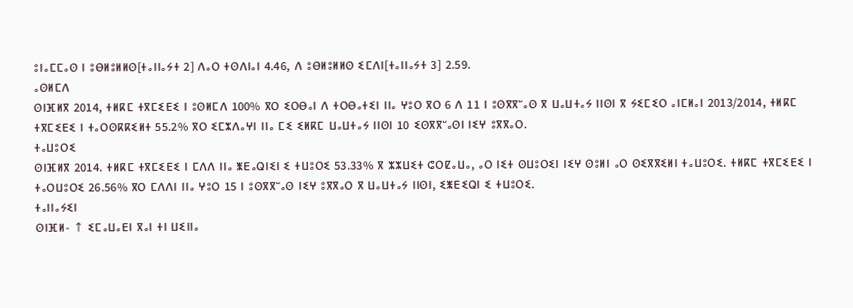ⵓⵏⴰⵎⵎⴰⵙ ⵏ ⵓⴱⵍⵓⵍⵍⵙ[ⵜⴰⵏⵏⴰⵢⵜ 2] ⴷⴰⵔ ⵜⵙⴷⵏⴰⵏ 4.46, ⴷ ⵓⴱⵍⵓⵍⵍⵙ ⵉⵎⴷⵏ[ⵜⴰⵏⵏⴰⵢⵜ 3] 2.59.
ⴰⵙⵍⵎⴷ
ⵙⵏⴼⵍⴳ 2014, ⵜⵍⴽⵎ ⵜⴳⵎⵉⴹⵉ ⵏ ⵓⵙⵍⵎⴷ 100% ⴳⵔ ⵉⵔⴱⴰⵏ ⴷ ⵜⵔⴱⴰⵜⵉⵏ ⵏⵏⴰ ⵖⵓⵔ ⴳⵔ 6 ⴷ 11 ⵏ ⵓⵙⴳⴳⵯⴰⵙ ⴳ ⵡⴰⵡⵜⴰⵢ ⵏⵏⵙⵏ ⴳ ⵢⵉⵎⵉⵔ ⴰⵏⵎⵍⴰⵏ 2013/2014, ⵜⵍⴽⵎ ⵜⴳⵎⵉⴹⵉ ⵏ ⵜⴰⵔⵙⴽⴽⵉⵍⵜ 55.2% ⴳⵔ ⵉⵎⵣⴷⴰⵖⵏ ⵏⵏⴰ ⵎⵉ ⵉⵍⴽⵎ ⵡⴰⵡⵜⴰⵢ ⵏⵏⵙⵏ 10 ⵉⵙⴳⴳⵯⴰⵙⵏ ⵏⵉⵖ ⵓⴳⴳⴰⵔ.
ⵜⴰⵡⵓⵔⵉ
ⵙⵏⴼⵍⴳ 2014. ⵜⵍⴽⵎ ⵜⴳⵎⵉⴹⵉ ⵏ ⵎⴷⴷ ⵏⵏⴰ ⵥⴹⴰⵕⵏⵉⵏ ⵉ ⵜⵡⵓⵔⵉ 53.33% ⴳ ⵣⵣⵡⵉⵜ ⵛⵔⵇⴰⵡⴰ, ⴰⵔ ⵏⵉⵜ ⵙⵡⵓⵔⵉⵏ ⵏⵉⵖ ⵙⵓⵍⵏ ⴰⵔ ⵙⵉⴳⴳⵉⵍⵏ ⵜⴰⵡⵓⵔⵉ. ⵜⵍⴽⵎ ⵜⴳⵎⵉⴹⵉ ⵏ ⵜⴰⵔⵡⵓⵔⵉ 26.56% ⴳⵔ ⵎⴷⴷⵏ ⵏⵏⴰ ⵖⵓⵔ 15 ⵏ ⵓⵙⴳⴳⵯⴰⵙ ⵏⵉⵖ ⵓⴳⴳⴰⵔ ⴳ ⵡⴰⵡⵜⴰⵢ ⵏⵏⵙⵏ, ⵉⵥⴹⵉⵕⵏ ⵉ ⵜⵡⵓⵔⵉ.
ⵜⴰⵏⵏⴰⵢⵉⵏ
ⵙⵏⴼⵍ- ↑ ⵉⵎⴰⵡⴰⴹⵏ ⴳⴰⵏ ⵜⵏ ⵡⵉⵏⵏⴰ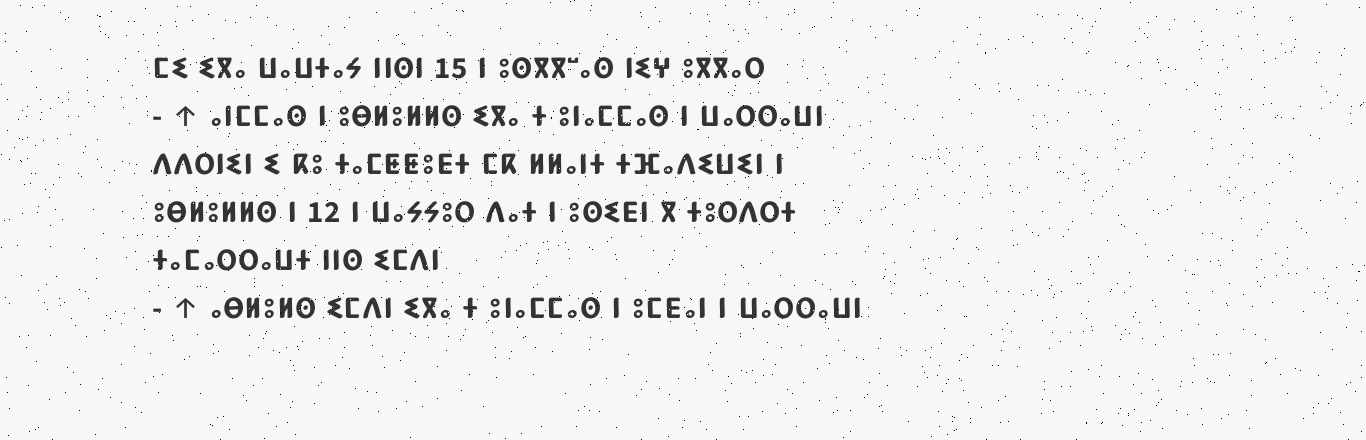ⵎⵉ ⵉⴳⴰ ⵡⴰⵡⵜⴰⵢ ⵏⵏⵙⵏ 15 ⵏ ⵓⵙⴳⴳⵯⴰⵙ ⵏⵉⵖ ⵓⴳⴳⴰⵔ
- ↑ ⴰⵏⵎⵎⴰⵙ ⵏ ⵓⴱⵍⵓⵍⵍⵙ ⵉⴳⴰ ⵜ ⵓⵏⴰⵎⵎⴰⵙ ⵏ ⵡⴰⵔⵔⴰⵡⵏ ⴷⴷⵔⵏⵉⵏ ⵉ ⴽⵓ ⵜⴰⵎⵟⵟⵓⴹⵜ ⵎⴽ ⵍⵍⴰⵏⵜ ⵜⴼⴰⴷⵉⵡⵉⵏ ⵏ ⵓⴱⵍⵓⵍⵍⵙ ⵏ 12 ⵏ ⵡⴰⵢⵢⵓⵔ ⴷⴰⵜ ⵏ ⵓⵙⵉⴹⵏ ⴳ ⵜⵓⵔⴷⵔⵜ ⵜⴰⵎⴰⵔⵔⴰⵡⵜ ⵏⵏⵙ ⵉⵎⴷⵏ
- ↑ ⴰⴱⵍⵓⵍⵙ ⵉⵎⴷⵏ ⵉⴳⴰ ⵜ ⵓⵏⴰⵎⵎⴰⵙ ⵏ ⵓⵎⴹⴰⵏ ⵏ ⵡⴰⵔⵔⴰⵡⵏ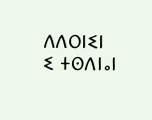ⴷⴷⵔⵏⵉⵏ ⵉ ⵜⵙⴷⵏⴰⵏ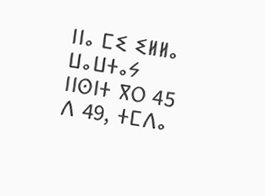ⵏⵏⴰ ⵎⵉ ⵉⵍⵍⴰ ⵡⴰⵡⵜⴰⵢ ⵏⵏⵙⵏⵜ ⴳⵔ 45 ⴷ 49, ⵜⵎⴷⴰ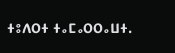ⵜⵓⴷⵔⵜ ⵜⴰⵎⴰⵔⵔⴰⵡⵜ.